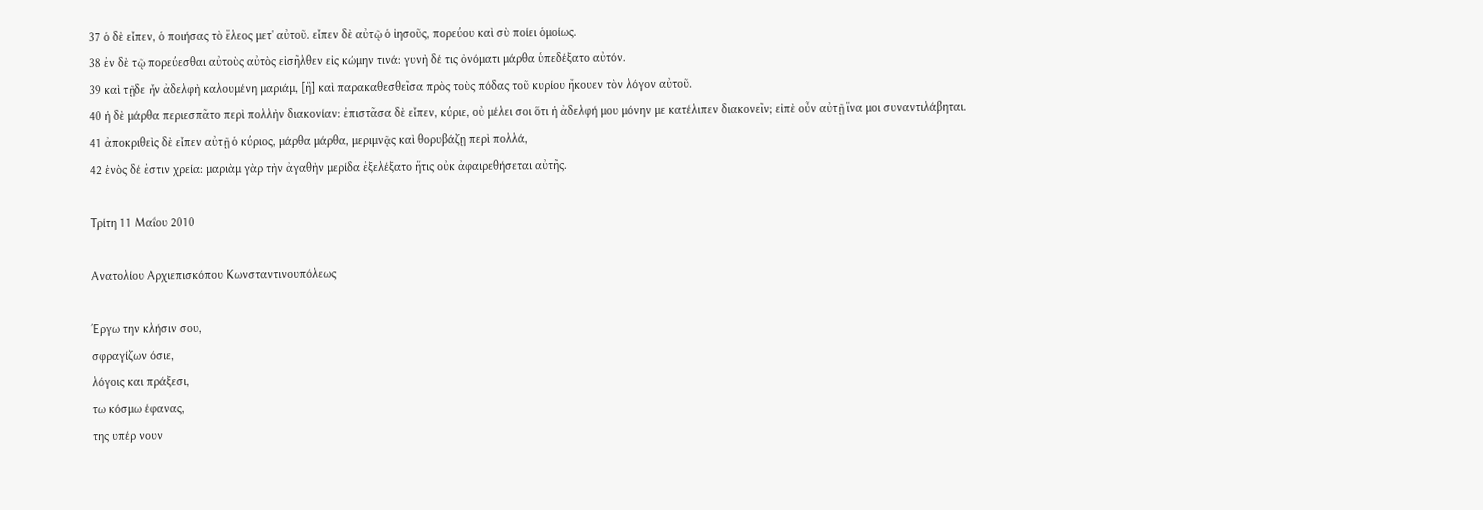37 ὁ δὲ εἶπεν, ὁ ποιήσας τὸ ἔλεος μετ' αὐτοῦ. εἶπεν δὲ αὐτῷ ὁ ἰησοῦς, πορεύου καὶ σὺ ποίει ὁμοίως.
38 ἐν δὲ τῷ πορεύεσθαι αὐτοὺς αὐτὸς εἰσῆλθεν εἰς κώμην τινά: γυνὴ δέ τις ὀνόματι μάρθα ὑπεδέξατο αὐτόν.
39 καὶ τῇδε ἦν ἀδελφὴ καλουμένη μαριάμ, [ἣ] καὶ παρακαθεσθεῖσα πρὸς τοὺς πόδας τοῦ κυρίου ἤκουεν τὸν λόγον αὐτοῦ.
40 ἡ δὲ μάρθα περιεσπᾶτο περὶ πολλὴν διακονίαν: ἐπιστᾶσα δὲ εἶπεν, κύριε, οὐ μέλει σοι ὅτι ἡ ἀδελφή μου μόνην με κατέλιπεν διακονεῖν; εἰπὲ οὖν αὐτῇ ἵνα μοι συναντιλάβηται.
41 ἀποκριθεὶς δὲ εἶπεν αὐτῇ ὁ κύριος, μάρθα μάρθα, μεριμνᾷς καὶ θορυβάζῃ περὶ πολλά,
42 ἑνὸς δέ ἐστιν χρεία: μαριὰμ γὰρ τὴν ἀγαθὴν μερίδα ἐξελέξατο ἥτις οὐκ ἀφαιρεθήσεται αὐτῆς.

Τρίτη 11 Μαΐου 2010

Ανατολίου Αρχιεπισκόπου Κωνσταντινουπόλεως

Έργω την κλήσιν σου,
σφραγίζων όσιε,
λόγοις και πράξεσι,
τω κόσμω έφανας,
της υπέρ νουν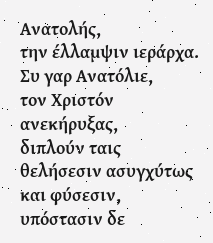Ανατολής,
την έλλαμψιν ιεράρχα.
Συ γαρ Ανατόλιε,
τον Χριστόν ανεκήρυξας,
διπλούν ταις θελήσεσιν ασυγχύτως και φύσεσιν,
υπόστασιν δε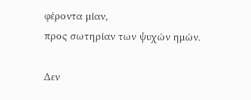φέροντα μίαν,
προς σωτηρίαν των ψυχών ημών.

Δεν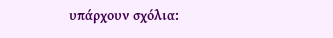υπάρχουν σχόλια: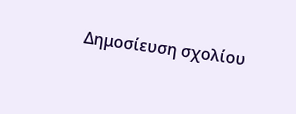Δημοσίευση σχολίου